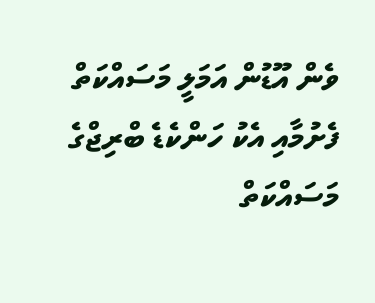ވެން އޫޑުން އަމަލީ މަސައްކަތް ފެށުމާއި އެކު ހަންކެޑެ ބްރިޖްގެ މަސައްކަތް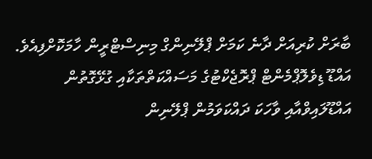ބާރަށް ކުރިއަށް ދާނެ ކަމަށް ޕްލޭނިންގް މިނިސްޓްރީން ހާމަކޮށްފިއެވެ.
އައްޑޫ ޑިވެލޮޕްމެންޓް ޕްރޮޖެކްޓުގެ މަސައްކަތްތަކާއި ގުޅޭގޮތުން އައްޑޫލައިވްއާއި ވާހަކަ ދައްކަވަމުން ޕްލޭނިން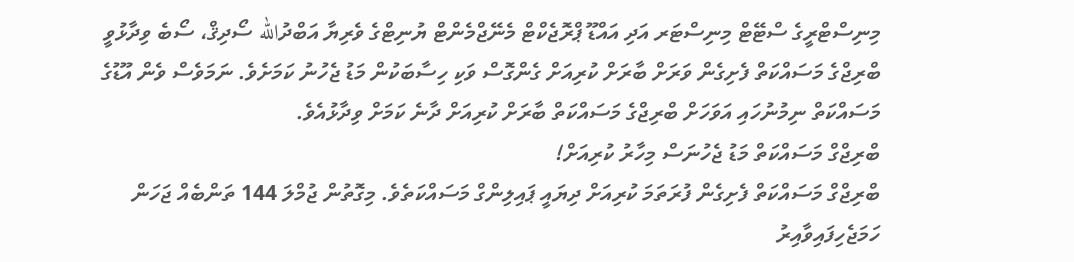މިނިސްޓްރީގެ ސްޓޭޓް މިނިސްޓަރ އަދި އައްޑޫ ޕްރޮޖެކްޓް މެނޭޖްމެންޓް ޔުނިޓްގެ ވެރިޔާ އަބްދުالله ސޯދިޤް، ސޯބެ ވިދާޅުވީ ބްރިޖްގެ މަސައްކަތް ފެށިގެން ވަރަށް ބާރަށް ކުރިއަށް ގެންގޮސް ވަކި ހިސާބަކުން މަޑު ޖެހުނު ކަމަށެވެ. ނަމަވެސް ވެން އޫޑުގެ މަސައްކަތް ނިމުނުހައި އަވަހަށް ބްރިޖްގެ މަސައްކަތް ބާރަށް ކުރިއަށް ދާނެ ކަމަށް ވިދާޅުއެވެ.
ބްރިޖްގް މަސައްކަތް މަޑު ޖެހުނަސް މިހާރު ކުރިއަށް!
ބްރިޖްގް މަސައްކަތް ފެށިގެން ފުރަތަމަ ކުރިއަށް ދިޔައީ ޕައިލިންގް މަސައްކަތެވެ. މިގޮތުން ޖުމްލަ 144 ތަންބެއް ޖަހަން ހަމަޖެހިފައިވާއިރު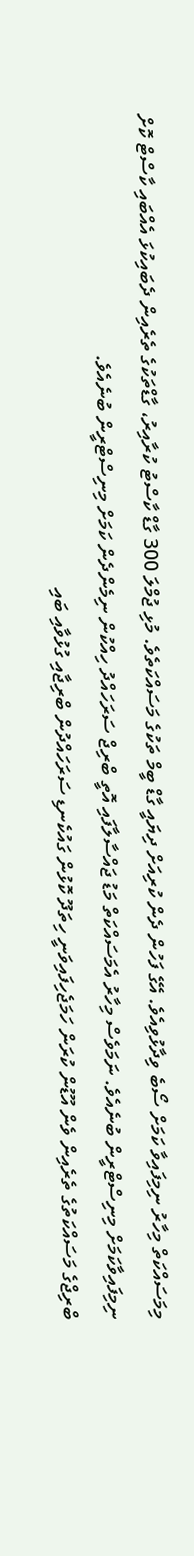މިމަސައްކަތް މިހާރު ނިމިފައިވާ ކަމަށް ސޯބެ ވިދާޅުވިއެވެ. އޭގެ ފަހުން ދެން ކުރިއަށް ދިޔައީ ގާޑް ބީމް ތަކުގެ މަސައްކަތެވެ. މުޅި ޖުމްލަ 300 ގާޑް ކާސްޓު ކުރާއިރު، ގާޑްތަކުގެ ތެރެއިން ދެބައިކުޅަ އެއްބައި ކާސްޓް ކޮށް ނިމިފައިވާކަމަށް މިނިސްޓްރީން ބުނެއެވެ. ނަމަވެސް މިހާރު އެމަސައްކަތް މަޑު ޖައްސާލާފައި އޮތީ ބްރިޖް ސަރަހައްދު ހިއްކުން ނިމެންދެން ކަމަށް މިނިސްޓްރީން ބުނެއެވެ.
ބްރިޖްގެ މަސައްކަތުގެ ތެރެއިން ވެން އޫޑުން ކުރަން ހަމަޖެހިފައިވަނީ ހިތަދޫ ކޮޅުން ގައުކެނޑި ސަރަހައްދުން ބްރިޖާއި ގުޅުވާއި ބައި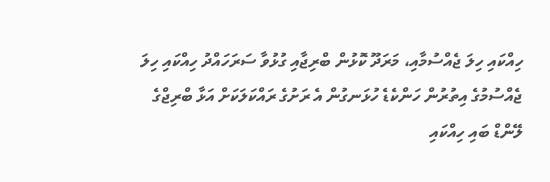ހިއްކައި ހިލަ ޖެއްސުމާއި، މަރަދޫ ކޮޅުން ބްރިޖާއި ގުޅުވާ ސަރަހައްދު ހިއްކައި ހިލަ ޖެއްސުމުގެ އިތުރުން ހަންކެޑެ ހުޅަނގުން އެ ރަށުގެ ރައްކަލަކަށް އަޅާ ބްރިޖްގެ ލޭންޑް ބައި ހިއްކައި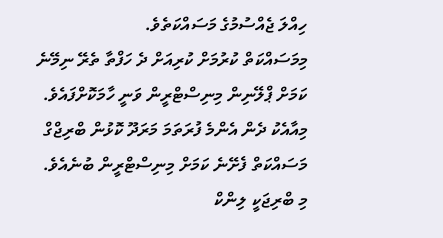ހިއްލަ ޖެއްސުމުގެ މަސައްކަތެވެ.
މިމަސައްކަތް ކުރުމަށް ކުރިއަށް ދެ ހަފްތާ ތެރޭ ނިމޭނެ ކަމަށް ޕްލޭނިން މިނިސްޓްރީން ވަނީ ހާމަކޮށްފައެވެ. މިއާއެކު ދެން އެންމެ ފުރަތަމަ މަރަދޫ ކޮޅުން ބްރިޖްގް މަސައްކަތް ފެށޭނެ ކަމަށް މިނިސްޓްރީން ބުނެއެވެ.
މި ބްރިޖަކީ ލިންކް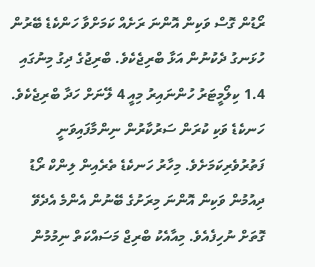ރޯޑުން ގޮސް ވަކިން އޮންނަ ރަށެއް ކަމަށްވާ ހަންކެޑެ ބޭރުން ހުޅަނގު ދެކުނުން އަޅާ ބްރިޖެކެވެ. ބްރިޖުގެ ދިގު މިނުގައި 1.4 ކިލޯމީޓަރު ހުންނައިރު މިއީ 4 ލޭނަށް ހަދާ ބްރިޖެކެވެ.
ހަނކެޑެ ވަކި ކުރަން ސަރުކާރުން ނިންމާފައިވަނީ ފަތުރުވެރިކަމަށެވެ. މިހާރު ހަނކެޑެ ތެރެއިން ލިންކް ރޯޑު ދިއުމުން ވަކިން އޮންނަ މިރަށުގެ ބޭނުން އެންމެ އެދެވޭ ގޮތަށް ނުހިފެއެވެ. މިއާއެކު ބްރިޖް މަސައްކަތް ނިމުމުން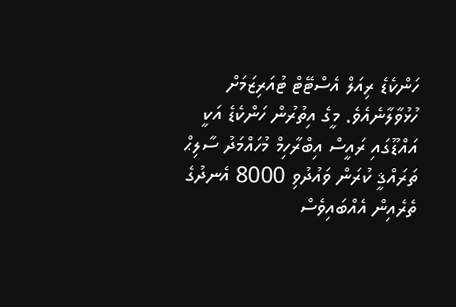ހަންކެޑެ ރިއަލް އެސްޓޭޓް ޓުއަރިޒަމަށް ހުޅުވާލާނެއެވެ. މީގެ އިތުރުން ހަންކެޑެ އަކީ އައްޑޫގައި ރައީސް އިބްރާހިމް މުހައްމަދު ސާލިޙް ތަރައްޤީ ކުރަން ވައުދުވި 8000 އެނދުގެ ތެރެއިން އެއްބައިވެސް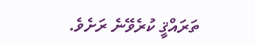ތަރައްޤީ ކުރެވޭނެ ރަށެވެ.